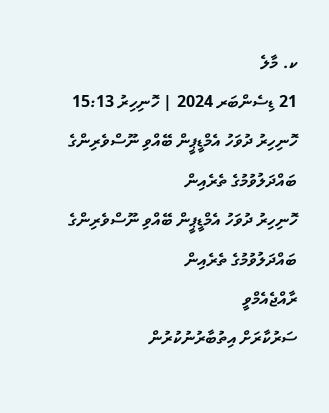ކ. މާލެ
21 ޑިސެންބަރ 2024 | ހޮނިހިރު 15:13
ހޮނިހިރު ދުވަހު އެމްޑީޕީން ބޭއްވި ނޫސްވެރިންގެ ބައްދަލުވުމުގެ ތެރެއިން
ހޮނިހިރު ދުވަހު އެމްޑީޕީން ބޭއްވި ނޫސްވެރިންގެ ބައްދަލުވުމުގެ ތެރެއިން
ރާއްޖެއެމްވީ
ސަރުކާރަށް އިތުބާރުނުކުރުން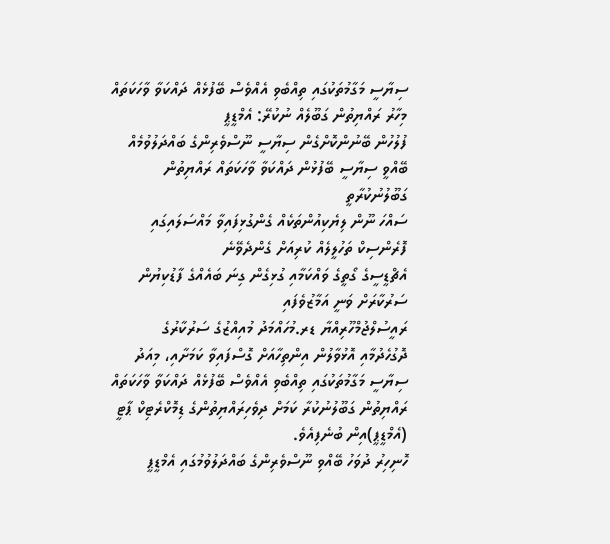ސިޔާސީ މަގާމުތަކުގައި ތިއްބެވި އެއްވެސް ބޭފުޅެއް ދައްކަވާ ވާހަކަތައް މިހާރު ރައްޔިތުން ގަބޫލެއް ނުކުރޭ: އެމްޑީޕީ
ފުލުހުން ބޭނުންކޮށްގެން ސިޔާސީ ނޫސްވެރިންގެ ބައްދަލުވުމެއް ބޭއްވީ ސިޔާސީ ބޭފުޅުން ދައްކަވާ ވާހަކަތައް ރައްޔިތުން ގަބޫލުނުކުރާތީ
ސައްހަ ނޫން ލިޔެކިއުންތަކެއް ގެންގުޅިފައިވާ މައްސަލައިގައި ފޮރެންސިކް ތަހުލީލެއް ކުރިއަށް ގެންދެވޭނެ
އެޗްޑީސީގެ ގޯތީގެ ވައްކަމާއި ގުޅިގެން ގިނަ ބައެއްގެ ފާޑުކިޔުން ސަރުކާރަށް ވަނީ އަމާޒުވެފައި
ރައީސުލްޖުމްހޫރިއްޔާ ޑރ.މުހައްމަދު މުއިއްޒުގެ ސަރުކާރުގެ ދޮގުހެދުމާއި އޮޅުވާލުން އިންތިހާއަށް ގޮސްފައިވާ ކަމަށާއި، މިއަދު ސިޔާސީ މަގާމުތަކުގައި ތިއްބެވި އެއްވެސް ބޭފުޅެއް ދައްކަވާ ވާހަކަތައް ރައްޔިތުން ގަބޫލުނުކުރާ ކަމަށް ދިވެހިރައްޔިތުންގެ ޑިމޮކްރެޓިކް ޕާޓީ (އެމްޑީޕީ)އިން ބުނެފިއެވެ.
ހޮނިހިރު ދުވަހު ބޭއްވި ނޫސްވެރިންގެ ބައްދަލުވުމުގައި އެމްޑީޕީ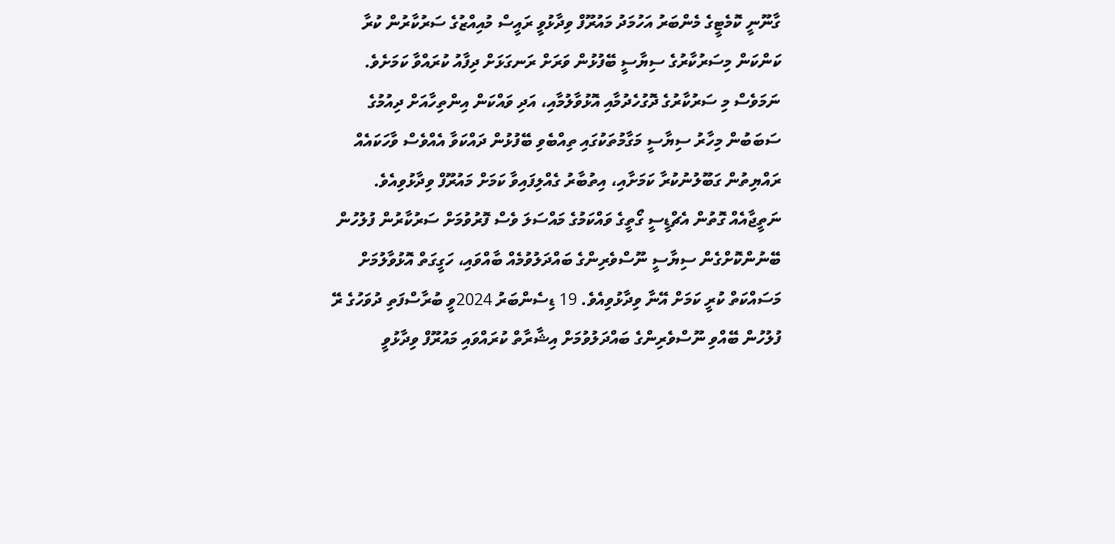ގާނޫނީ ކޮމެޓީގެ މެންބަރު އަހުމަދު މައުރޫފް ވިދާޅުވީ ރައީސް މުއިއްޒުގެ ސަރުކާރުން ކުރާ ކަންކަން މިސަރުކާރުގެ ސިޔާސީ ބޭފުޅުން ވަރަށް ރަނގަޅަށް ދިފާއު ކުރައްވާ ކަމަށެވެ.
ނަމަވެސް މި ސަރުކާރުގެ ދޮގުހެދުމާއި އޮޅުވާލުމާއި، އަދި ވައްކަން އިންތިހާއަށް ދިއުމުގެ ސަބަބުން މިހާރު ސިޔާސީ މަގާމުތަކުގައި ތިއްބެވި ބޭފުޅުން ދައްކަވާ އެއްވެސް ވާހަކައެއް ރައްޔިތުން ގަބޫލުނުކުރާ ކަމަށާއި، އިތުބާރު ގެއްލިފައިވާ ކަމަށް މައުރޫފް ވިދާޅުވިއެވެ.
ނަތީޖާއެއް ގޮތުން އެޗްޑީސީ ގޯތީގެ ވައްކަމުގެ މައްސަލަ ވެސް ފޮރުވުމަށް ސަރުކާރުން ފުލުހުން ބޭނުންކޮށްގެން ސިޔާސީ ނޫސްވެރިންގެ ބައްދަލުވުމެއް ބާއްވައި، ހަގީގަތް އޮޅުވާލުމަށް މަސައްކަތް ކުރީ ކަމަށް އޭނާ ވިދާޅުވިއެވެ. 19 ޑިސެންބަރު 2024ވީ ބުރާސްފަތި ދުވަހުގެ ރޭ ފުލުހުން ބޭއްވި ނޫސްވެރިންގެ ބައްދަލުވުމަށް އިޝާރާތް ކުރައްވައި މައުރޫފް ވިދާޅުވީ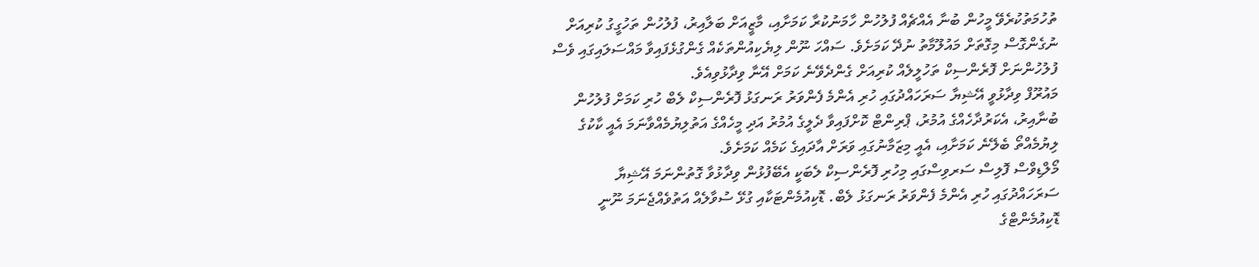ތުހުމަތުކުރެވޭ މީހުން ބުނާ އެއްޗެއް ފުލުހުން ހާމަނުކުރާ ކަމަށާއި، މާޒީއަށް ބަލާއިރު، ފުލުހުން ތަހުގީގު ކުރިއަށް ނުގެންގޮސް މިގޮތަށް މައުލޫމާތު ނުދޭ ކަމަށެވެ. ސައްހަ ނޫން ލިޔެކިއުންތަކެއް ގެންގުޅެފައިވާ މައްސަލައިގައި ވެސް ފުލުހުންނަށް ފޮރެންސިކް ތަހުލީލެއް ކުރިއަށް ގެންދެވޭނެ ކަމަށް އޭނާ ވިދާޅުވިއެވެ.
މައުރޫފް ވިދާޅުވީ އޭޝިޔާ ސަރަހައްދުގައި ހުރި އެންމެ ފެންވަރު ރަނގަޅު ފޮރެންސިކް ލެބް ހުރި ކަމަށް ފުލުހުން ބުނާއިރު، އެކަރުދާހެއްގެ އުމުރު، ޕްރިންޓް ކޮށްފައިވާ ދެލީގެ އުމުރު އަދި މީހެއްގެ އަތުލިޔުމެއްވާނަމަ އެއީ ކާކުގެ ލިޔުމެއްތޯ ބެލޭނެ ކަމަށާއި، އެއީ މިޒަމާނުގައި ވަރަށް އާދައިގެ ކަމެއް ކަމަށެވެ.
މޯލްޑިވްސް ފޮލިސް ސަރވިސްގައި މިހުރި ފޮރެންސިކް ލެބަކީ އެބޭފުޅުން ވިދާޅުވާ ގޮތުންނަމަ އޭޝިޔާ ސަރަހައްދުގައި ހުރި އެންމެ ފެންވަރު ރަނގަޅު ލެބް. ޑޮކިއުމެންޓަކާއި ގުޅޭ ސުވާލެއް އަތުވެއްޖެނަމަ ނޫނީ ޑޮކިއުމެންޓްގެ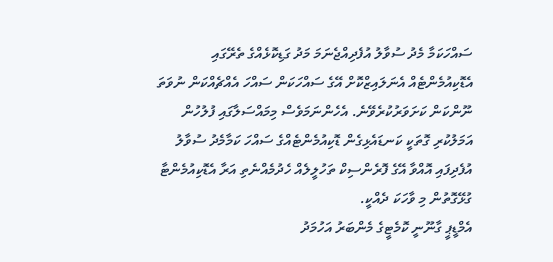ސައްހަކަމާ މެދު ސުވާލު އުފެދިއްޖެނަމަ މަދު ގަޑިކޮޅެއްގެ ތެރޭގައި އެޑޮކިއުމެންޓެއް އެނަލައިޒްކޮށް އޭގެ ސައްހަކަން ސައްހަ އެއްޗެއްކަން ނުވަތަ ނޫންކަން ކަށަވަރުކުރެވޭނެ. އެހެންނަމަވެސް މިމައްސަލާގައި ފުލުހުން އަމަލުކުރި ގޮތަކީ ކަނޑައެޅިގެން ޑޮކިއުމެންޓެއްގެ ސައްހަ ކަމާމެދު ސުވާލު އުފެދިފައި އޮއްވާ އޭގެ ފޮރެންސިކް ތަހުލީލެއް ހެދުމެއްނެތި އަރާ އެޑޮކިއުމެންޓާ ގުޅޭގޮތުން މި ވާހަކަ ދެއްކީ.
އެމްޑީޕީ ގާނޫނީ ކޮމެޓީގެ މެންބަރު އަހުމަދު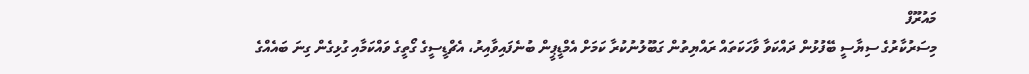މައުރޫފް
މިސަރުކާރުގެ ސިޔާސީ ބޭފުޅުން ދައްކަވާ ވާހަކަތައް ރައްޔިތުން ގަބޫލުނުކުރާ ކަމަށް އެމްޑީޕީން ބުނެފައިވާއިރު، އެޗްޑީސީގެ ގޯތީގެ ވައްކަމާއި ގުޅިގެން ގިނަ ބައެއްގެ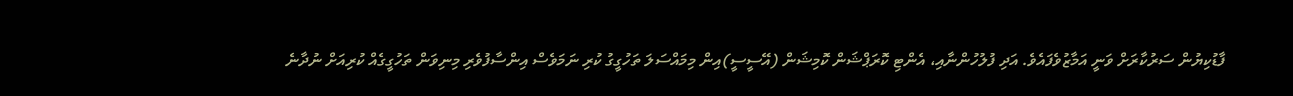ފާޑުކިޔުން ސަރުކާރަށް ވަނީ އަމާޒުވެފައެވެ. އަދި ފުލުހުންނާއި، އެންޓި ކޮރަޕްޝަން ކޮމިޝަން (އޭސީސީ)އިން މިމައްސަލަ ތަހުގީގު ކުރި ނަމަވެސް އިންސާފުވެރި މިނިވަން ތަހުގީގެއް ކުރިއަށް ނުދާނެ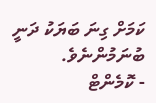ކަމަށް ގިނަ ބަޔަކު ދަނީ ބުނަމުންނެވެ.
- ކޮމެންޓް